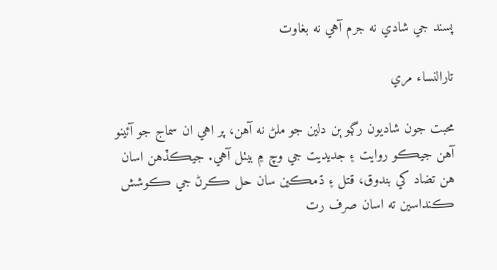پسند جي شادي نه جرم آهي نه بغاوت

تارالنساء مري

محبت جون شاديون رڳو ٻن دلين جو ملڻ نه آهن، پر اهي ان سماج جو آئينو آهن جيڪو روايت ۽ جديديت جي وچ ۾ بيٺل آهي. جيڪڏهن اسان هن تضاد کي بندوق، قتل ۽ ڌمڪين سان حل ڪرڻ جي ڪوشش ڪنداسين ته اسان صرف رت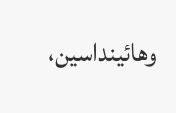وهائينداسين،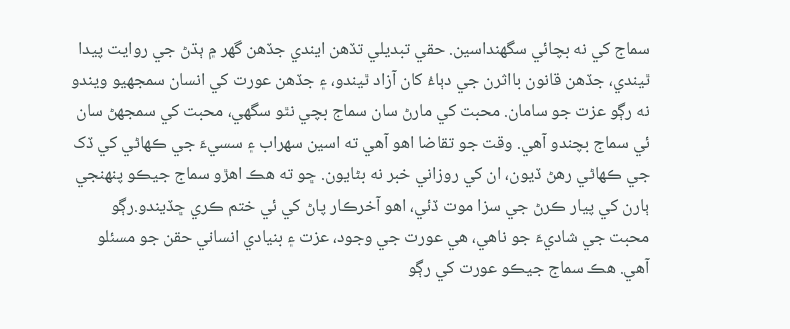سماج کي نه بچائي سگهنداسين. حقي تبديلي تڏهن ايندي جڏهن گهر ۾ ٻڌڻ جي روايت پيدا ٿيندي، جڏهن قانون بااثرن جي دٻاءُ کان آزاد ٿيندو، ۽ جڏهن عورت کي انسان سمجهيو ويندو نه رڳو عزت جو سامان. محبت کي مارڻ سان سماج بچي نٿو سگهي، محبت کي سمجهڻ سان ئي سماج بچندو آهي. وقت جو تقاضا اهو آهي ته اسين سهراب ۽ سسيءَ جي ڪهاڻي کي ڏک جي ڪهاڻي رهڻ ڏيون، ان کي روزاني خبر نه بڻايون. ڇو ته هڪ اهڙو سماج جيڪو پنهنجي ٻارن کي پيار ڪرڻ جي سزا موت ڏئي، اهو آخرڪار پاڻ کي ئي ختم ڪري ڇڏيندو.رڳو محبت جي شاديءَ جو ناهي، هي عورت جي وجود، عزت ۽ بنيادي انساني حقن جو مسئلو آهي. هڪ سماج جيڪو عورت کي رڳو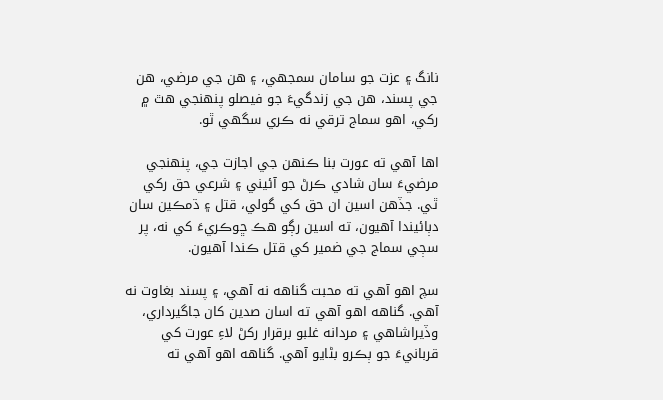نانگ ۽ عزت جو سامان سمجهي، ۽ هن جي مرضي، هن جي پسند، هن جي زندگيءَ جو فيصلو پنهنجي هٿ ۾ رکي، اهو سماج ترقي نه ڪري سگهي ٿو.

اها آهي ته عورت بنا ڪنهن جي اجازت جي، پنهنجي مرضيءَ سان شادي ڪرڻ جو آئيني ۽ شرعي حق رکي ٿي. جڏهن اسين ان حق کي گولي، قتل ۽ ڌمڪين سان دٻائيندا آهيون، ته اسين رڳو هڪ ڇوڪريءَ کي نه، پر سڄي سماج جي ضمير کي قتل ڪندا آهيون.

سچ اهو آهي ته محبت گناهه نه آهي، ۽ پسند بغاوت نه آهي. گناهه اهو آهي ته اسان صدين کان جاگيرداري، وڏيراشاهي ۽ مردانه غلبو برقرار رکڻ لاءِ عورت کي قربانيءَ جو ٻڪرو بڻايو آهي. گناهه اهو آهي ته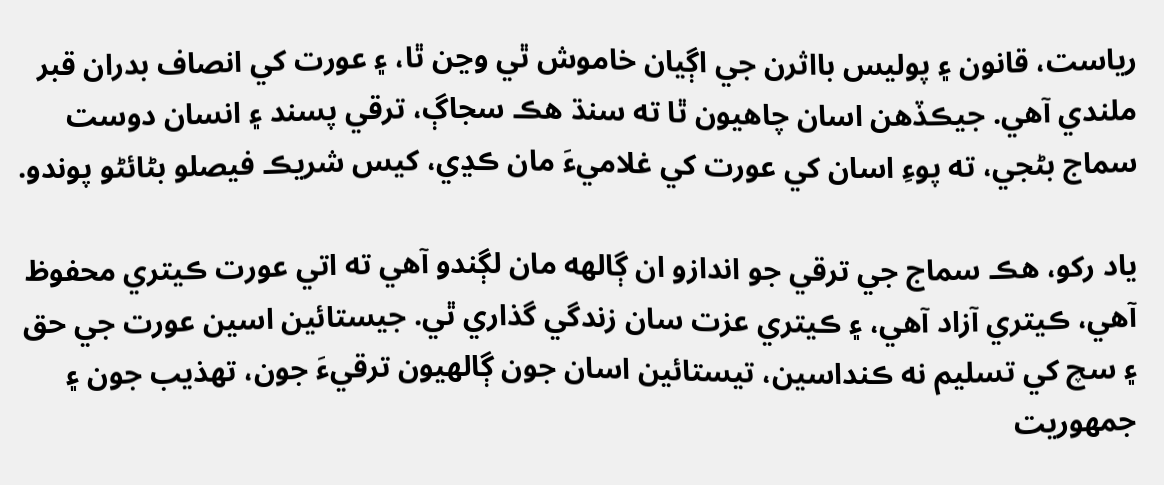رياست، قانون ۽ پوليس بااثرن جي اڳيان خاموش ٿي وڃن ٿا، ۽ عورت کي انصاف بدران قبر ملندي آهي. جيڪڏهن اسان چاهيون ٿا ته سنڌ هڪ سجاڳ، ترقي پسند ۽ انسان دوست سماج بڻجي، ته پوءِ اسان کي عورت کي غلاميءَ مان ڪڍي، کيس شريڪ فيصلو بڻائڻو پوندو.

ياد رکو، هڪ سماج جي ترقي جو اندازو ان ڳالهه مان لڳندو آهي ته اتي عورت ڪيتري محفوظ آهي، ڪيتري آزاد آهي، ۽ ڪيتري عزت سان زندگي گذاري ٿي. جيستائين اسين عورت جي حق ۽ سچ کي تسليم نه ڪنداسين، تيستائين اسان جون ڳالهيون ترقيءَ جون، تهذيب جون ۽ جمهوريت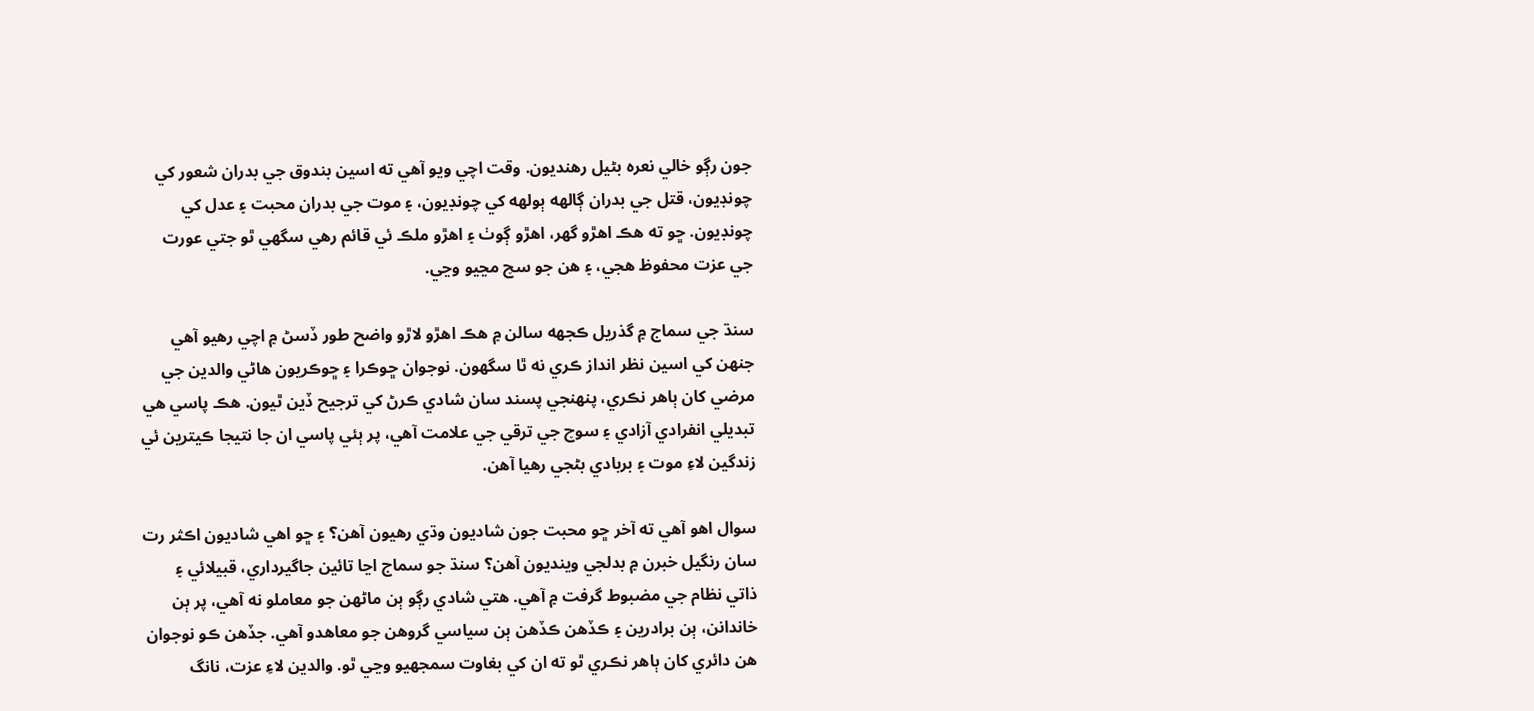جون رڳو خالي نعره بڻيل رهنديون. وقت اچي ويو آهي ته اسين بندوق جي بدران شعور کي چونڊيون، قتل جي بدران ڳالهه ٻولهه کي چونڊيون، ۽ موت جي بدران محبت ۽ عدل کي چونڊيون. ڇو ته هڪ اهڙو گهر، اهڙو ڳوٺ ۽ اهڙو ملڪ ئي قائم رهي سگهي ٿو جتي عورت جي عزت محفوظ هجي، ۽ هن جو سچ مڃيو وڃي.

سنڌ جي سماج ۾ گذريل ڪجهه سالن ۾ هڪ اهڙو لاڙو واضح طور ڏسڻ ۾ اچي رهيو آهي جنهن کي اسين نظر انداز ڪري نه ٿا سگهون. نوجوان ڇوڪرا ۽ ڇوڪريون هاڻي والدين جي مرضي کان ٻاهر نڪري، پنهنجي پسند سان شادي ڪرڻ کي ترجيح ڏين ٿيون. هڪ پاسي هي تبديلي انفرادي آزادي ۽ سوچ جي ترقي جي علامت آهي، پر ٻئي پاسي ان جا نتيجا ڪيترين ئي زندگين لاءِ موت ۽ بربادي بڻجي رهيا آهن.

سوال اهو آهي ته آخر ڇو محبت جون شاديون وڌي رهيون آهن؟ ۽ ڇو اهي شاديون اڪثر رت سان رنگيل خبرن ۾ بدلجي وينديون آهن؟ سنڌ جو سماج اڃا تائين جاگيرداري، قبيلائي ۽ ذاتي نظام جي مضبوط گرفت ۾ آهي. هتي شادي رڳو ٻن ماڻهن جو معاملو نه آهي، پر ٻن خاندانن، ٻن برادرين ۽ ڪڏهن ڪڏهن ٻن سياسي گروهن جو معاهدو آهي. جڏهن ڪو نوجوان هن دائري کان ٻاهر نڪري ٿو ته ان کي بغاوت سمجهيو وڃي ٿو. والدين لاءِ عزت، نانگ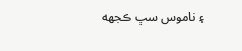۽ ناموس سڀ ڪجهه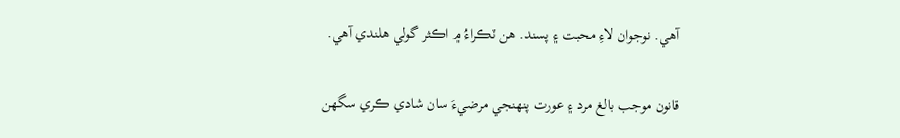آهي. نوجوان لاءِ محبت ۽ پسند. هن ٽڪراءُ ۾ اڪثر گولي هلندي آهي.

قانون موجب بالغ مرد ۽ عورت پنهنجي مرضيءَ سان شادي ڪري سگهن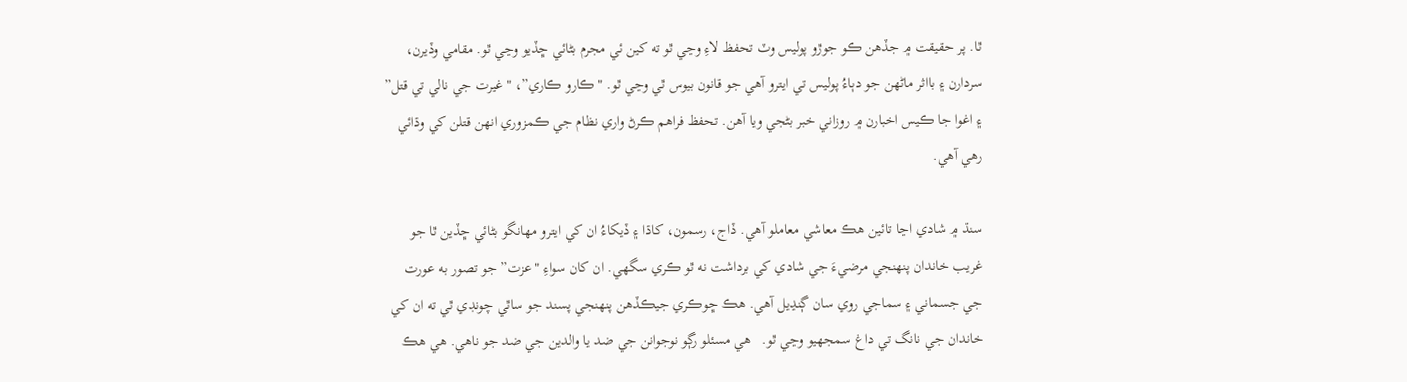ٿا. پر حقيقت ۾ جڏهن ڪو جوڙو پوليس وٽ تحفظ لاءِ وڃي ٿو ته کين ئي مجرم بڻائي ڇڏيو وڃي ٿو. مقامي وڏيرن، سردارن ۽ بااثر ماڻهن جو دٻاءُ پوليس تي ايترو آهي جو قانون بيوس ٿي وڃي ٿو. "ڪارو ڪاري”، "غيرت جي نالي تي قتل” ۽ اغوا جا ڪيس اخبارن ۾ روزاني خبر بڻجي ويا آهن. تحفظ فراهم ڪرڻ واري نظام جي ڪمزوري انهن قتلن کي وڌائي رهي آهي.

سنڌ ۾ شادي اڃا تائين هڪ معاشي معاملو آهي. ڏاج، رسمون، کاڌا ۽ ڏيکاءُ ان کي ايترو مهانگو بڻائي ڇڏين ٿا جو غريب خاندان پنهنجي مرضيءَ جي شادي کي برداشت نه ٿو ڪري سگهي. ان کان سواءِ "عزت” جو تصور به عورت جي جسماني ۽ سماجي روي سان ڳنڍيل آهي. هڪ ڇوڪري جيڪڏهن پنهنجي پسند جو ساٿي چونڊي ٿي ته ان کي خاندان جي نانگ تي داغ سمجهيو وڃي ٿو.   هي مسئلو رڳو نوجوانن جي ضد يا والدين جي ضد جو ناهي. هي هڪ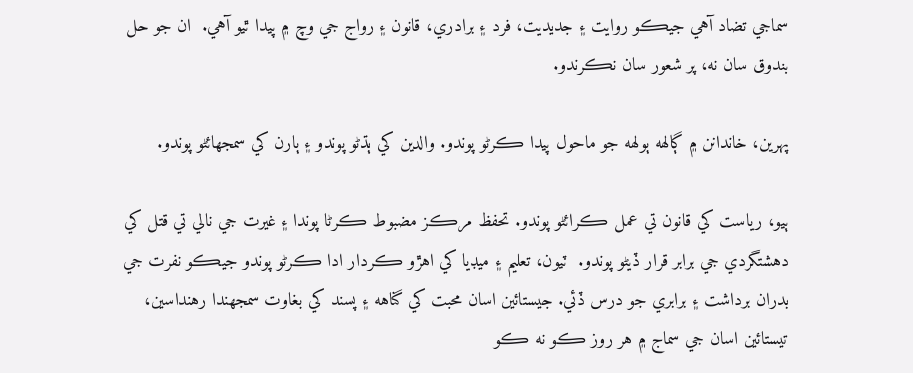سماجي تضاد آهي جيڪو روايت ۽ جديديت، فرد ۽ برادري، قانون ۽ رواج جي وچ ۾ پيدا ٿيو آهي.  ان جو حل بندوق سان نه، پر شعور سان نڪرندو.

پهرين، خاندانن ۾ ڳالهه ٻولهه جو ماحول پيدا ڪرڻو پوندو. والدين کي ٻڌڻو پوندو ۽ ٻارن کي سمجهائڻو پوندو.

ٻيو، رياست کي قانون تي عمل ڪرائڻو پوندو. تحفظ مرڪز مضبوط ڪرڻا پوندا ۽ غيرت جي نالي تي قتل کي دهشتگردي جي برابر قرار ڏيڻو پوندو.  ٽيون، تعليم ۽ ميڊيا کي اهڙو ڪردار ادا ڪرڻو پوندو جيڪو نفرت جي بدران برداشت ۽ برابري جو درس ڏئي. جيستائين اسان محبت کي گناهه ۽ پسند کي بغاوت سمجهندا رهنداسين، تيستائين اسان جي سماج ۾ هر روز ڪو نه ڪو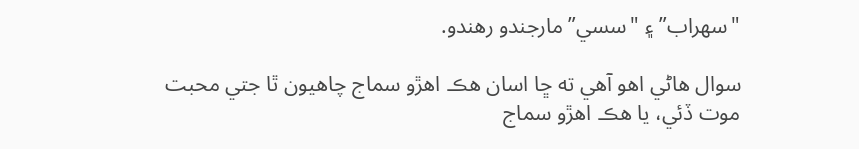"سهراب” ۽ "سسي” مارجندو رهندو.

سوال هاڻي اهو آهي ته ڇا اسان هڪ اهڙو سماج چاهيون ٿا جتي محبت موت ڏئي، يا هڪ اهڙو سماج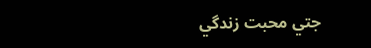جتي محبت زندگي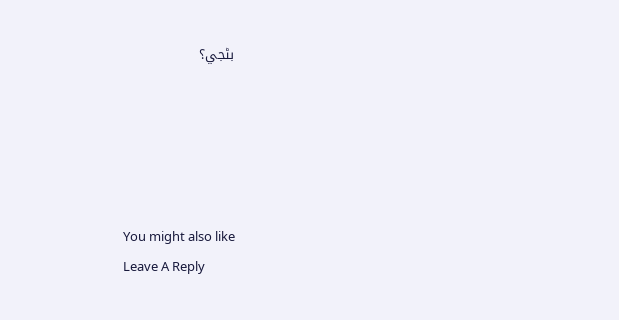بڻجي؟





You might also like
Leave A Reply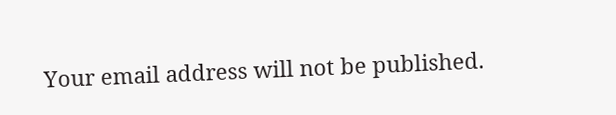Your email address will not be published.